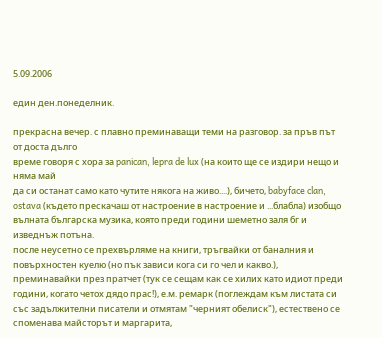5.09.2006

един ден.понеделник.

прекрасна вечер. с плавно преминаващи теми на разговор. за пръв път от доста дълго
време говоря с хора за panican, lepra de lux (на които ще се издири нещо и няма май
да си останат само като чутите някога на живо....), бичето, babyface clan, ostava (където прескачаш от настроение в настроение и ...блабла) изобщо вълната българска музика, която преди години шеметно заля бг и изведнъж потъна.
после неусетно се прехвърляме на книги, тръгвайки от баналния и повърхностен куелю (но пък зависи кога си го чел и какво.), преминавайки през пратчет (тук се сещам как се хилих като идиот преди години, когато четох дядо прас!), е.м. ремарк (поглеждам към листата си със задължителни писатели и отмятам "черният обелиск"), естествено се споменава майсторът и маргарита,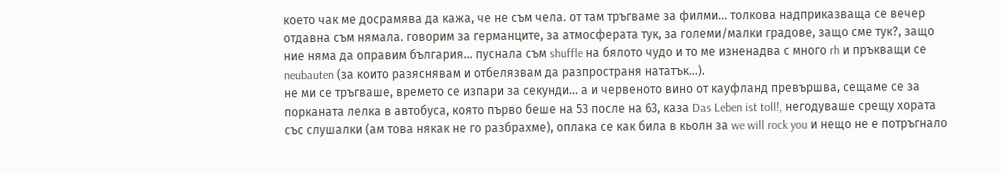което чак ме досрамява да кажа, че не съм чела. от там тръгваме за филми... толкова надприказваща се вечер отдавна съм нямала. говорим за германците, за атмосферата тук, за големи/малки градове, защо сме тук?, защо ние няма да оправим българия... пуснала съм shuffle на бялото чудо и то ме изненадва с много rh и пръкващи се neubauten (за които разяснявам и отбелязвам да разпространя нататък...).
не ми се тръгваше, времето се изпари за секунди... а и червеното вино от кауфланд превършва, сещаме се за порканата лелка в автобуса, която първо беше на 53 после на 63, каза Das Leben ist toll!, негодуваше срещу хората със слушалки (ам това някак не го разбрахме), оплака се как била в кьолн за we will rock you и нещо не е потръгнало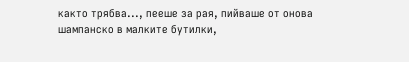както трябва..., пееше за рая, пийваше от онова шампанско в малките бутилки,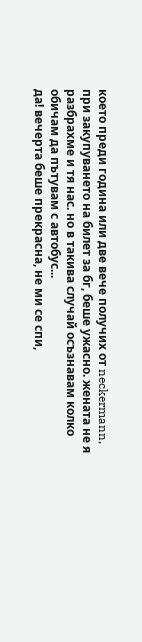което преди година или две вече получих от neckermann, при закупуването на билет за бг, беше ужасно. жената не я разбрахме и тя нас. но в такива случай осъзнавам колко обичам да пътувам с автобус...
да! вечерта беше прекрасна, не ми се спи,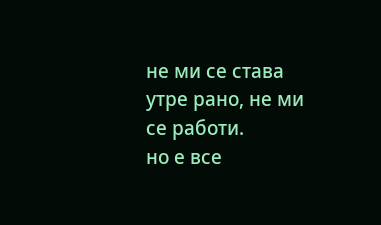не ми се става утре рано, не ми се работи.
но е все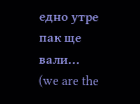едно утре пак ще вали...
(we are the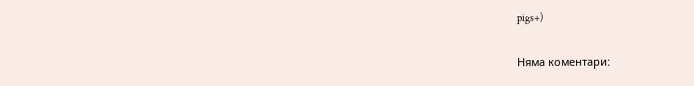pigs+)

Няма коментари: